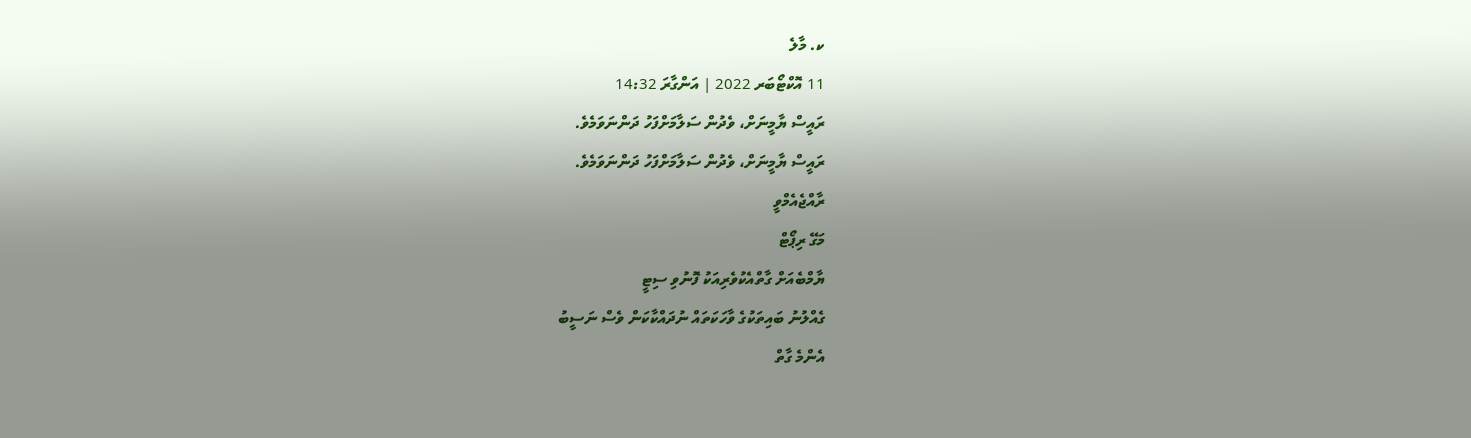ކ. މާލެ
11 އޮކްޓޯބަރ 2022 | އަންގާރަ 14:32
ރައީސް ޔާމީނަށް، ވެދުން ސަލާމަށްފަހު ދަންނަވަމެވެ.
ރައީސް ޔާމީނަށް، ވެދުން ސަލާމަށްފަހު ދަންނަވަމެވެ.
ރާއްޖެއެމްވީ
މަގޭ ރިޕޯޓް
ޔާމްބެއަށް ގާތްއެކުވެރިއަކު ފޮނުވި ސިޓީ
ގެއްލުނު ބައިތަކުގެ ވާހަކަތައް ނުދައްކާކަން ވެސް ނަސީބު
އެންމެ ގާތް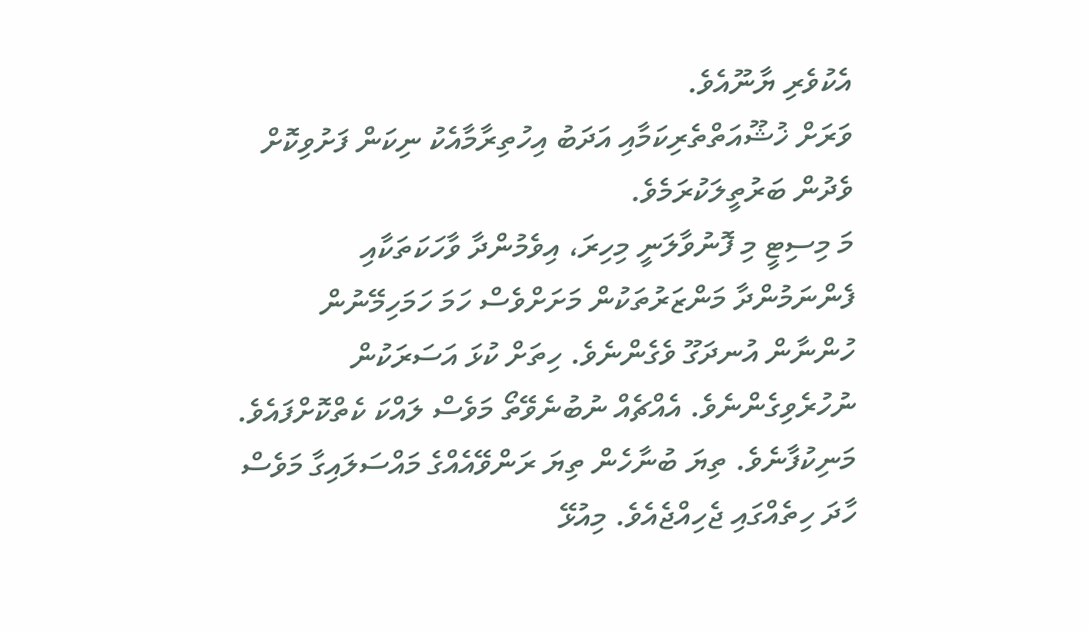އެކުވެރި ޔާނޫއެވެ.
ވަރަށް ޚުޝޫއަތްތެރިކަމާއި އަދަބު އިހުތިރާމާއެކު ނިކަން ފަށުވިކޮށް ވެދުން ބަރުތީލަކުރަމެވެ.
މަ މިސިޓީ މި ފޮނުވާލަނީ މިހިރަ، އިވެމުންދާ ވާހަކަތަކާއި ފެންނަމުންދާ މަންޒަރުތަކުން މަށަށްވެސް ހަމަ ހަމަހިމޭނުން ހުންނާން އުނދަގޫ ވެގެންނެވެ. ހިތަށް ކުޅަ އަސަރަކުން ނުހުރެވިގެންނެވެ. އެއްޗެއް ނުބުނެވޭތޯ މަވެސް ލައްކަ ކެތްކޮށްފައެވެ.
މަނިކުފާނެވެ. ތިޔަ ބުނާހެން ތިޔަ ރަންވޭއެއްގެ މައްސަލައިގާ މަވެސް ހާދަ ހިތެއްގައި ޖެހިއްޖެއެވެ. މިއުޅޭ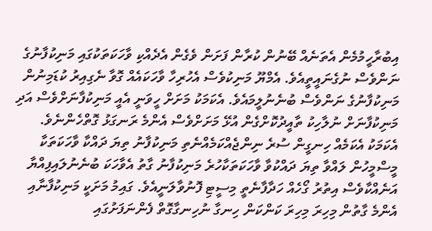އިބުރާހީމުމެން އެތަނެއް ބޭނުން ކުރާން ފަށަން ވެގެން އެދެއްކި ވާހަކަތަކުގައި މަނިކުފާނުގެ ނަންވެސް ނުގެނައީތީއެވެ. އެމްޔޫ މަނިކުވެސް އެހުރިހާ ވާހަކައެއް ގޮވާ ނެގިއިރު ކުޑަމިނުން މަނިކުފާނުގެ ނަންވެސް ބުނެނުލީމައެވެ. އެކަމަކު މަށަށް ހީވަނީ އެއީ މަނިކުފާނަށްވެސް އަދި މަނިކުފާނަށް ނުލާހިކު ތާއީދުކޮށްގެން އުޅޭ މަށަށްވެސް އެންމެ ރަނގަޅު ގޮތްހެންނެވެ. އެކަމަކު އެކަމެއް ހިނގީން ސުރެ ނިންޖެއްކަމެއްނެތި މަނިކުފާނު ތިޔަ ދައްކާ ވާހަކަތަކާ މީސްމީހުން ލައްވާ ތިޔަ ދައްކުވާ ވާހަކަތަކާހުރެ މަނިކުފާނު ގާތު އެވާހަކަ ބުނެނުލައިފިއްޔާ އަނެއްކާވެސް އިތުރު ގޯހެއް ހަދާފާނެތީ މިސީޓި ފޮނުވާލަނީއެވެ. ގައިމު މަށަކީ މަނިކުފާނާއި އެންމެ ގާތުން މިހިރަ މިހިރަ ކަންކަން ހިނގާ ނުހިނގާގޮތް ފެންނަފަށުގައި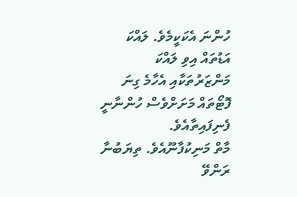ހުންނަ އެކަކީމެވެ. ލައްކަ އަޑުތައް އިވި ލައްކަ މަންޒަރުތަކާއި އެހާމެ ގިނަ ފޮޓޯތައް މަށަށްވެސް ހުންނާނީ ފެނިފައިތާއެވެ.
މާތް މަނިކުފާނޫއެވެ. ތިޔަބުނާ ރަންވޭ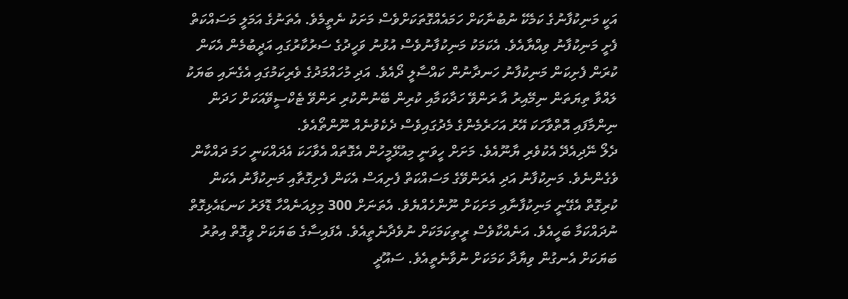އަކީ މަނިކުފާނުގެ ކަމެކޭ ނުބުނާކަށް ހަމައެއްގޮތަކަށްވެސް މަށަކު ނެތީމެވެ. އެތަނުގެ އަމަލީ މަސައްކަތް ފެށީ މަނިކުފާނު ވިއްޔާއެވެ. އެކަމަކު މަނިކުފާނުވެސް އުޅުނު ވަހީދުގެ ސަރުކާރުގައި އަދީބުމެން އެކަން ކުރަން ފެށިކަން މަނިކުފާނު ހަނދާނުން ކައްސާލީ ދޯއެވެ. އަދި މުހައްމަދުގެ ވެރިކަމުގައި އެގެނައި ބަޔަކު ލައްވާ ތިޔަތަން ނިމޭއިރު އާ ރަންވޭ ހަދާކަމާއި ކުރިން ބޭނުންކުރި ރަންވޭ ޓެކްސީވޭއަކަށް ހަދަން ނިންމާފައި އޮތްވާހަކަ އޭރު އަހަރެމެންގެ މެދުގައިވެސް ދެކެވުނެއް ނޫންތޯއެވެ.
ދެލޯ ނޭދިއެދޭ އެކުވެރި ޔާނޫއެވެ. މަށަށް ހީވަނީ މިއުޅޭމީހުން އެގޮތައް އެވާހަކަ އެދައްކަނީ ހަމަ ދައްކާން ވެގެންނެވެ. މަނިކުފާނު އަދި އެރަންވޭގެ މަސައްކަތް ފެށިއަސް އެކަން ފެށިގޮތާއި މަނިކުފާނު އެކަން ކުރިގޮތް އެގޭނީ މަނިކުފާނާއި މަށަކަށް ނޫންހެއްޔެވެ. އެތަނަށް 300 މިލިއަނެއްހާ ޑޮލަރު ކަނޑައެޅިގޮތް ނުދައްކަމާ ބަހީއެވެ. އަނެއްކާވެސް ރީތިކަމަކަށް ނުވެދާނެތީއެވެ. އެފައިސާގެ ބަޔަކަށް ވީގޮތް އިތުރު ބަޔަކަށް އެނގުން ވިޔާދާ ކަމަކަށް ނުވާނެތީއެވެ. ސައޫދީ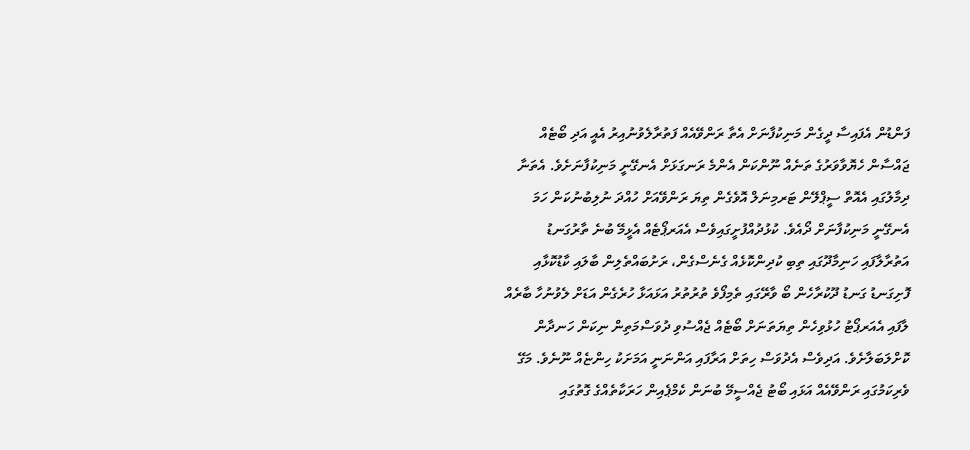ފަންޑުން އެފައިސާ ދީގެން މަނިކުފާނަށް އެތާ ރަންވޭއެއް ފަތުރާލެވުނުއިރު އެއީ އަދި ބޯޓެއް ޖައްސާން ހެޔޮވާވަރުގެ ތަނެއް ނޫންކަން އެންމެ ރަނގަޅަށް އެނގޭނީ މަނިކުފާނަށެވެ. އެތަނާ ދިމާލުގައި އެއޮތް ސީޕްލޭން ޓަރމިނަލް އޮވެގެން ތިޔަ ރަންވޭއަށް ހުއްދަ ނުލިބުނުކަން ހަމަ އެނގޭނީ މަނިކުފާނަށް ދޯއެވެ. ކުޅުދުއްފުށީގައިވެސް އެއަރޕޯޓެއް އެޅީމޭ ބުނެ ތާރުގަނޑު އަތުރާލާފައި ހަނިމާދޫގައި ތިބި ކުދިންކޮޅެއް ގެނެސްގެން، ރަށުބައްތެލިން ބާލައި ކާޑުކޮޅާއި ފޮށިގަނޑު ގަނޑު ދޫކުރާހެން ބޯ ވާރޭގައި ތެމިފޯވެ ތުރުތުރު އަޅައަޅާ ހުރެގެން އަޑަށް ލެވުނުހާ ބާރެއް ލާފައި އެއަރޕޯޓު ހުޅުވިހެން ތިޔަތަނަށް ބޯޓެއް ޖެއްސުވި ދުވަސްމަތިން ނިކަން ހަނދާން ކޮށްލަބަލާށެވެ. އަދިވެސް އެދުވަސް ހިތަށް އަރާފައި އަންނަނީ އަމަށަކު ހިންޏެއް ނޫނެވެ. މަގޭ ވެރިކަމުގައި ރަންވޭއެއް އަޅައި ބޯޓު ޖެއްސީމޭ ބުނަން ކެމްޕެއިން ހަރަކާތެއްގެ ގޮތުގައި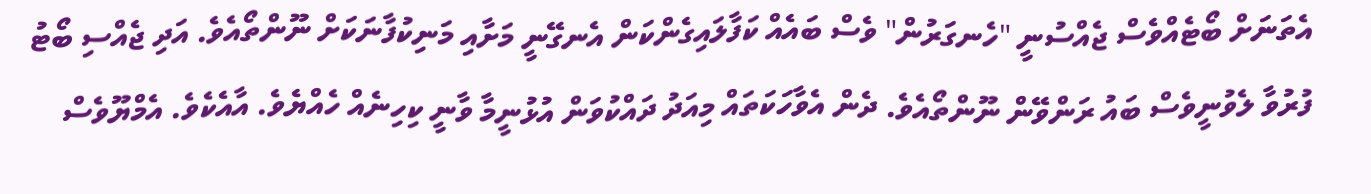އެތަނަށް ބޯޓެއްވެސް ޖެއްސުނީ "ހެނގަރުން" ވެސް ބައެއް ކަފާލައިގެންކަން އެނގޭނީ މަށާއި މަނިކުފާނަކަށް ނޫންތޯއެވެ. އަދި ޖެއްސި ބޯޓު ފުރުވާ ލެވުނީވެސް ބައު ރަންވޭން ނޫންތޯއެވެ. ދެން އެވާހަކަތައް މިއަދު ދައްކުވަން އުޅުނީމާ ވާނީ ކިހިނެއް ހެއްޔެވެ. އާއެކެވެ. އެމްޔޫވެސް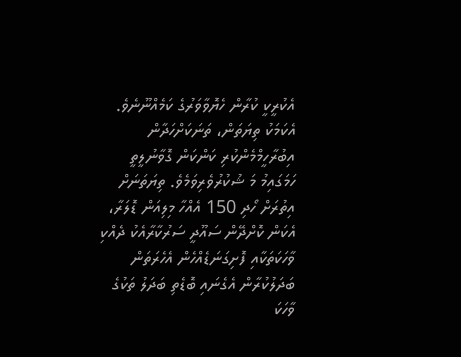އެކުރީކީ ކުރާން ހެޔޮވާވަރުގެ ކަމެއްނޫނެވެ. އެކަމަކު ތިޔަތަން، ތަނަކަށްހަދާން އިބުރާހީމްމެންކުރި ކަންކަން ގޮވާނުލީތީ ހަމަގައިމު މަ ޝުކުރުވެރިވަމެވެ. ތިޔަތަނަށް އިތުރަށް ހޯދި 150 އެއްހާ މިލިއަން ޑޮލަރާ، އެކަން ކޮށްދޭން ސައޫދީ ސަރުކާރާއެކު ދެއްކި ވާހަކަތަކާއި ފޮށިގަނަޑެއްހެން އެހެރަތަން ބަދަލުކުރާން އެގެނައި ބޮޑެތި ބަދަލު ތަކުގެ ވާހަކަ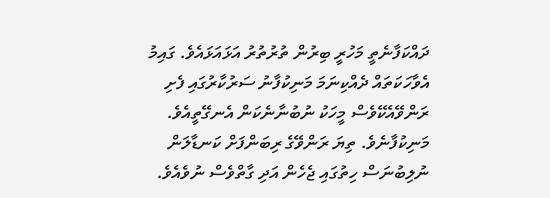ދައްކަފާނެތީ މަހުރީ ބިރުން ތުރުތުރު އަޅައަޅައެވެ. ގައިމު އެވާހަކަތައް ދެއްކިނަމަ މަނިކުފާނު ސަރުކާރުގައި ފެށި ރަންވޭއެކޭވެސް މީހަކު ނުބުނާނެކަން އެނގޭތީއެވެ.
މަނިކުފާނެވެ. ތިޔަ ރަންވޭގެ ރިބަންފަށް ކަނޑާލަން ނުލިބުނަސް ހިތުގައި ޖެހެން އަދި ގާތްވެސް ނުވެއެވެ.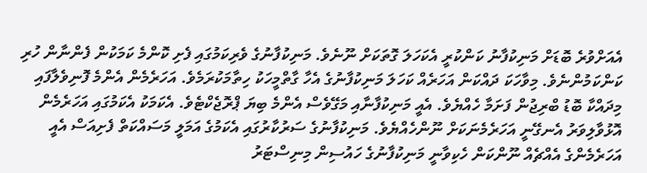އެއަށްވުރެ ބޮޑަށް މަނިކުފާނު ކަންކުރީ އެކަހަލަ ގޮތަކަށް ނޫނެވެ. މަނިކުފާނުގެ ވެރިކަމުގައި ފެށި ކޮންމެ ކަމަކުން ފެންނާން ހުރި ކަންކަމުންނެވެ. މިވާހަކަ ދައްކަން އަހަރެއް ކަހަލަ މަނިކުފާނުގެ އެހާ ގާތްމީހަކު ހިތާމަކުރަމެވެ. އަހަރެމެން އެންމެ ފޮނިވެލާފައި މިދައްކާ ބޮޑު ބްރިޖުން ފަށަމާ ހެއްޔެވެ. އެއީ މަނިކުފާނާއި މަގޭވެސް އެންމެ ބިޔަ ޕްރޮޖެކްޓެވެ. އެކަމަކު އެކަމުގައި އަހަރެމެން އޮޅުވާލިވަރު އެނގޭނީ އަހަރެމެނަކަށް ނޫންހެއްޔެވެ. މަނިކުފާނުގެ ސަރުކާރުގައި އެކަމުގެ އަމަލީ މަސައްކަތް ފެށިއަސް އެއީ އަހަރެމެންގެ އެއްޗެއް ނޫންކަން ހެކިވާނީ މަނިކުފާނުގެ ހައުސިން މިނިސްޓަރު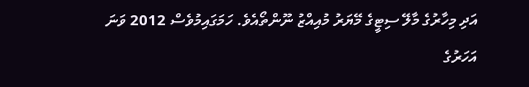އަދި މިހާރުގެ މާލޭ ސިޓީގެ މޭޔަރު މުއިއްޒު ނޫންތޯއެވެ. ހަމަގައިމުވެސް 2012 ވަނަ އަހަރުގެ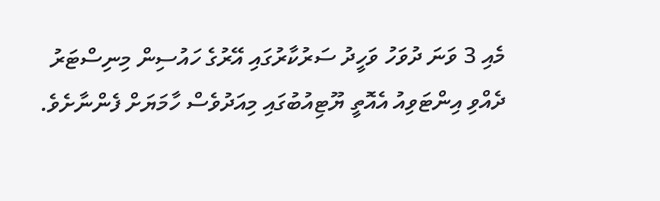މެއި 3 ވަނަ ދުވަހު ވަހީދު ސަރުކާރުގައި އޭރުގެ ހައުސިން މިނިސްޓަރު ދެއްވި އިންޓަވިއު އެއޮތީ ޔޫޓިއުބުގައި މިއަދުވެސް ހާމަޔަށް ފެންނާށެވެ.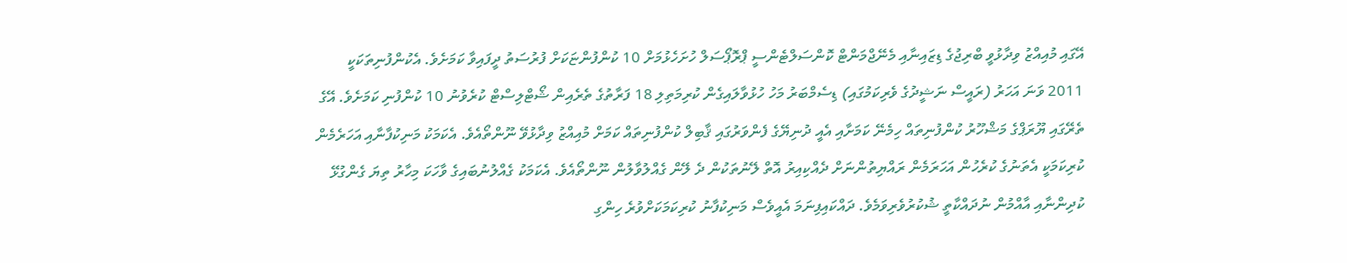އޭގައި މުއިއްޒު ވިދާޅުވީ ބްރިޖުގެ ޑިޒައިނާއި މެނޭޖްމަންޓް ކޮންސަލްޓެންސީ ޕްރޮޕޯސަލް ހުށަހެޅުމަށް 10 ކުންފުންޏަކަށް ފުރުސަތު ދީފައިވާ ކަމަށެވެ. އެކުންފުނިތަކަކީ 2011 ވަނަ އަހަރު (ރައީސް ނަޝީދުގެ ވެރިކަމުގައި) ޑިސެމްބަރު މަހު ހުޅުވާލައިގެން ކުރިމަތިލި 18 ފަރާތުގެ ތެރެއިން ޝޯޓްލިސްޓް ކުރެވުނު 10 ކުންފުނި ކަމަށެވެ. އޭގެ ތެރޭގައި ޔޫރަޕްގެ މަޝްހޫރު ކުންފުނިތައް ހިމެނޭ ކަމަށާއި އެއީ ދުނިޔޭގެ ފެންވަރުގައި ޤާބިލް ކުންފުނިތައް ކަމަށް މުއިއްޒު ވިދާޅުވޭ ނޫންތޯއެވެ. އެކަމަކު މަނިކުފާނާއި އަހަރެމެން ކުރިކަމަކީ އެތަނުގެ ކުރެހުން އަހަރަމެން ރައްޔިތުންނަށް ދެއްކިއިރު އޮތް ލޭނުތަކުން ދެ ލޭން ގެއްލުވާލުން ނޫންތޯއެވެ. އެކަމަކު ގެއްލުނުބައިގެ ވާހަކަ މިހާރު ތިޔަ ގެންގުޅޭ ކުދިންނާއި އާއްމުން ނުދައްކާތީ ޝުކުރުވެރިވަމެވެ. ދައްކައިފިނަމަ އެއީވެސް މަނިކުފާނު ކުރިކަމަކަށްވުރެ ހިންގި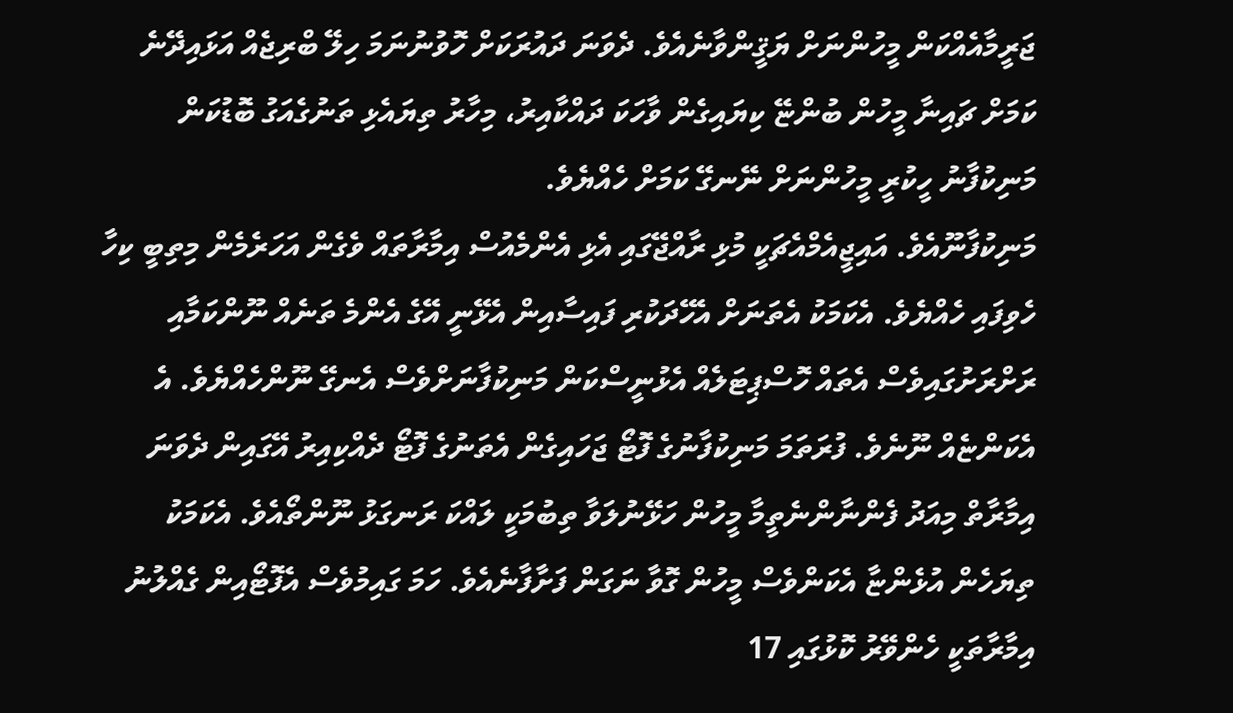ޖަރީމާއެއްކަން މީހުންނަށް ޔަޤީންވާނެއެވެ. ދެވަނަ ދައުރަކަށް ހޮވުނުނަމަ ހިލޭ ބްރިޖެއް އަޅައިދޭނެ ކަމަށް ޗައިނާ މީހުން ބުންޏޭ ކިޔައިގެން ވާހަކަ ދައްކާއިރު، މިހާރު ތިޔައެޅި ތަނުގެއަގު ބޮޑުކަން މަނިކުފާނު ހީކުރީ މީހުންނަށް ނޭނގޭ ކަމަށް ހެއްޔެވެ.
މަނިކުފާނޫއެވެ. އައިޖީއެމްއެޗަކީ މުޅި ރާއްޖޭގައި އެޅި އެންމެއުސް އިމާރާތައް ވެގެން އަހަރެމެން މިތިބީ ކިހާ ހެވިފައި ހެއްޔެވެ. އެކަމަކު އެތަނަށް އެހޭދަކުރި ފައިސާއިން އެޅޭނީ އޭގެ އެންމެ ތަނެއް ނޫންކަމާއި ރަށްރަށުގައިވެސް އެތައް ހޮސްޕިޓަލެއް އެޅުނީސްކަން މަނިކުފާނަށްވެސް އެނގޭ ނޫންހެއްޔެވެ. އެ އެކަންޏެއް ނޫނެވެ. ފުރަތަމަ މަނިކުފާނުގެ ފޮޓޯ ޖަހައިގެން އެތަނުގެ ފޮޓޯ ދެއްކިއިރު އޭގައިން ދެވަނަ އިމާރާތް މިއަދު ފެންނާންނެތީމާ މީހުން ހަޅޭނުލަވާ ތިބުމަކީ ލައްކަ ރަނގަޅު ނޫންތޯއެވެ. އެކަމަކު ތިޔަހެން އުޅެންޏާ އެކަންވެސް މީހުން ގޮވާ ނަގަން ފަށާފާނެއެވެ. ހަމަ ގައިމުވެސް އެފޮޓޯއިން ގެއްލުނު އިމާރާތަކީ ހެންވޭރު ކޮޅުގައި 17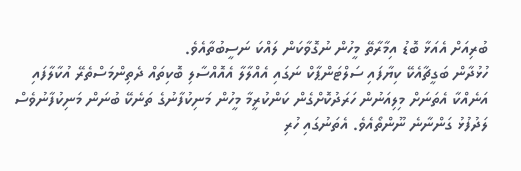ބުރިއަށް އެއަޅާ ބޮޑު އިމާރާތޭ މީހުން ނުގޮވާކަން ލައްކަ ނަސީބުތާއެވެ.
ހުޅުދާން ބަގީޗާއެކޭ ކިޔާފައި ސަލްޓަންޕާކް ނަގައި އެއްލާލާ އެއޮއްސާލި ބޮކިތައް ދެތިންމަސްތެރޭ އުކާލާފައި އަނެއްކާ އެތަނަށް މިލިއަނުން ހަރަދުކޮށްގެން ކަންކުރީމާ މީހުން މަނިކުފާނުގެ ތަނެކޭ ބުނަން މަނިކުފާނުވެސް ލަދުފުޅު ގަންނާނެ ނޫންތޯއެވެ. އެތަނުގައި ހުރި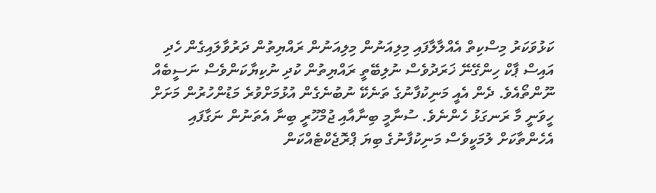ކަޅުވަކަރު މިސްކިތް އެއްލާލާފައި މިލިއަނުން މިލިއަނުން ރައްޔިތުން ދަރުވާލައިގެން ހެދި އައިސް ޕާކް ހިންގޭނޭ ޚަރަދުވެސް ނުލިބޭތީ ރައްޔިތުން ކުދި ނުކިޔާކަންވެސް ނަސީބެއް ނޫންތޯއެވެ. ދެން އެއީ މަނިކުފާނުގެ ތަނެކޭ ނުބުނެގެން އުޅުމަށްވުރެ މަޑުންހުރުން މަށަށް ހީވަނީ މާ ރަނގަޅު ހެންނެވެ. ސުނާމީ ބިނާއާއި ޖުމްހޫރީ ބިނާ އެތަނުން ނަގާފައި އެހެންތާކަށް ލުމަކީވެސް މަނިކުފާނުގެ ބިޔަ ޕްރޮޖެކްޓެއްކަން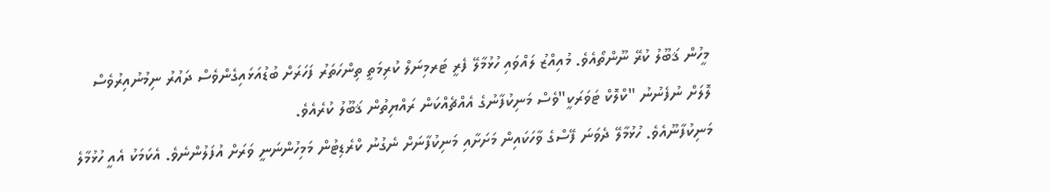މީހުން ޤަބޫލު ކުރޭ ނޫންތޯއެވެ. މުއިއްޒު ލައްވައި ހުޅުމާލޭ ފެރީ ޓަރމިނަލް ކުރިމަތީ ތިންހަތަރު ފަހަރަށް ބުޑުއަޅައިގެންވެސް ދައުރު ނިމުނުއިރުވެސް ލޮލަށް ނުފެނުނު "ކްލޮކް ޓަވަރަކީ"ވެސް މަނިކުފާނުގެ އެއްޗެއްކަން ރައްޔިތުން ޤަބޫލު ކުރެއެވެ.
މަނިކުފާނޫއެވެ. ހުޅުމާލޭ ދެވަނަ ފޭސްގެ ވާހަކައިން މަށަށާއި މަނިކުފާނަށް ނެގުނު ކްރެޑިޓުން މަމިހުންނަނީ ވަރަށް އުފަލުންނެވެ. އެކަމަކު އެއީ ހުޅުމާލެ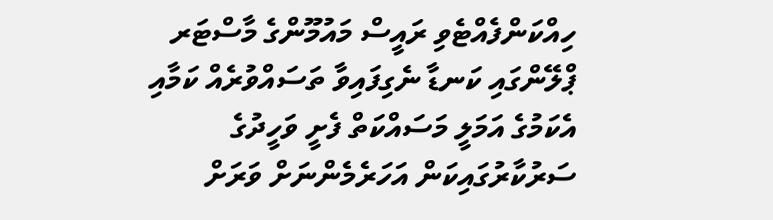ހިއްކަންފެއްޓެވި ރައީސް މައުމޫންގެ މާސްޓަރ ޕްލޭންގައި ކަނޑާ ނެގިފައިވާ ތަސައްވުރެއް ކަމާއި އެކަމުގެ އަމަލީ މަސައްކަތް ފެށީ ވަހީދުގެ ސަރުކާރުގައިކަން އަހަރެމެންނަށް ވަރަށް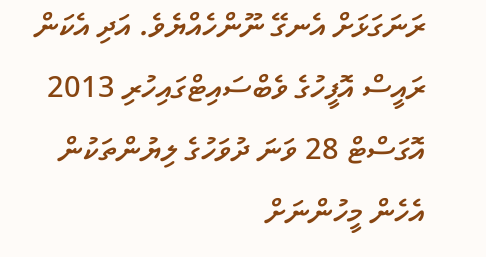ރަނަގަޅަށް އެނގޭ ނޫންހެއްޔެވެ. އަދި އެކަން ރައީސް އޮފީހުގެ ވެބްސައިޓްގައިހުރި 2013 އޮގަސްޓް 28 ވަނަ ދުވަހުގެ ލިޔުންތަކުން އެހެން މީހުންނަށް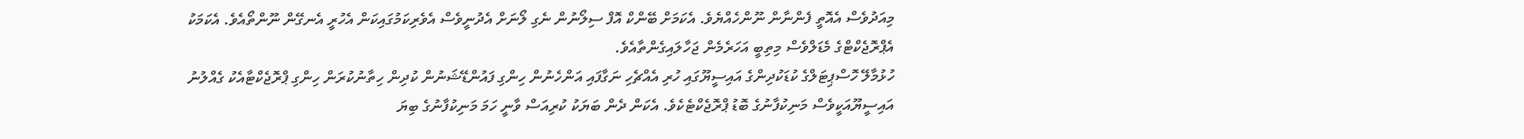މިއަދުވެސް އެއޮތީ ފެންނާން ނޫންހެއްޔެވެ. އެކަމަށް ބޭންކް އޮފް ސިލޯނުން ނެގި ލޯނަށް އެދުނީވެސް އެވެރިކަމުގައިކަން އެހުރީ އެނގޭން ނޫންތޯއެވެ. އެކަމަކު އެޕްރޮޖެކްޓްގެ މެޑަލްވެސް މިތިބީ އަހަރެމެން ޖަހާލައިގެންތާއެވެ.
ހުޅުމާލޭ ހޮސްޕިޓަލްގެ ކުޑަކުދިންގެ އައިސީޔޫގައި ހުރި އެއްޗެހި ނަގާފައި އަންހެނުން ހިންގި ފައުންޑޭޝަނުން ކުދިން ހިތާނުކުރަން ހިންގި ޕްރޮޖެކްޓާއެކު ގެއްލުނު އައިސީޔޫއަކީވެސް މަނިކުފާނުގެ ބޮޑު ޕްރޮޖެކްޓެކެވެ. އެކަން ދެން ބަޔަކު ކުރިއަސް ވާނީ ހަމަ މަނިކުފާނުގެ ބިޔަ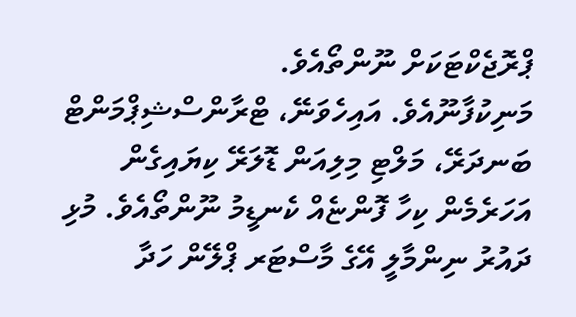ޕްރޮޖެކްޓަކަށް ނޫންތޯއެވެ.
މަނިކުފާނޫއެވެ. އައިހެވަނޭ، ޓްރާންސްޝިޕްމަންޓް ބަނދަރޭ، މަލްޓި މިލިއަން ޑޮލަރޭ ކިޔައިގެން އަހަރެމެން ކިހާ ފޮންޏެއް ކެނޑީމު ނޫންތޯއެވެ. މުޅި ދައުރު ނިންމާލީ އޭގެ މާސްޓަރ ޕްލޭން ހަދާ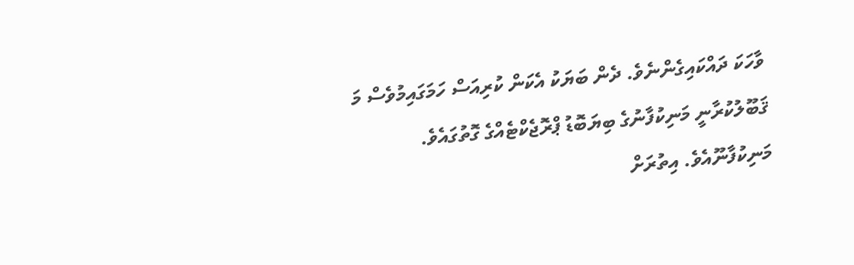ވާހަކަ ދައްކައިގެންނެވެ. ދެން ބަޔަކު އެކަން ކުރިއަސް ހަމަގައިމުވެސް މަ ޤަބޫލުކުރާނީ މަނިކުފާނުގެ ބިޔަބޮޑު ޕްރޮޖެކްޓެއްގެ ގޮތުގައެވެ.
މަނިކުފާނޫއެވެ. އިތުރަށް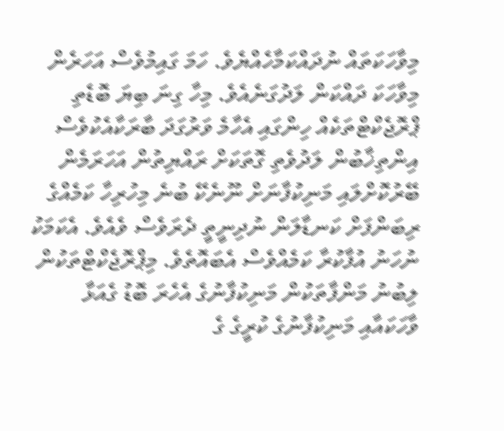މިވާހަކަތައް ނުދައްކަމާހެއްޔެވެ. ހަމަ ގައިމުވެސް އަހަރެން މިވާހަކަ ދައްކަން ލަދުގަނެއެވެ. މިހާ ގިނަ ބިޔަ ބޮޑެތި ޕްރޮޖެކްޓްތަކެއް ހިންގައި އެހާމެ ވަރުގަދަ ބާރަކާއެކުވެސް އިންތިޚާބުން ލަދުވެތި ގޮތަކަށް ރައްޔިތުން އަހަރަމެން ބޭރުކޮށްލައި މަނިކުފާނަށް ނޫނެކޭ ބުނެ މިހުރިހާ ކަމެއްގެ ރިބަންފަށް ކަނޑާލަން ނުދިނީތީ ދެރަވެސް ވެއެވެ. އެކަމަކު ނުހަނު އުފާކުރާ ކަމެއްވެސް އެބައޮތެވެ. މިޕްރޮޖެކްޓްތަކުން ލިބުނު މަންފާތަކުން މަނިކުފާނުގެ އެހެރަ ބޮޑު ގެއަޅާ ވާހަކައާއި މަނިކުފާނުގެ ކުރީގެ ގެ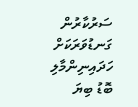ސަރުކާރުން ގަނޑުވަރަކަށް ހަދައިނިންމާލި ބޮޑު ބިޔަ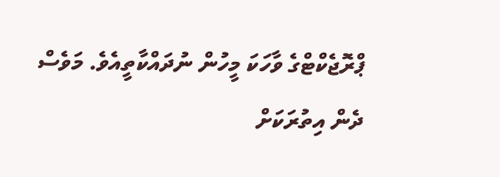ޕްރޮޖެކްޓްގެ ވާހަކަ މީހުން ނުދައްކާތީއެވެ. މަވެސް ދެން އިތުރަކަށް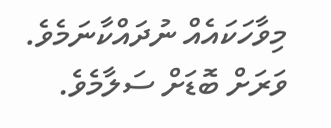މިވާހަކައެއް ނުދައްކާނަމެވެ. ވަރަށް ބޮޑަށް ސަލާމެވެ.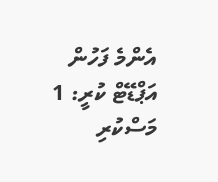އެންމެ ފަހުން އަޕްޑޭޓް ކުރީ: 1 މަސްކުރި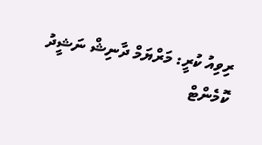ރިވިއު ކުރީ: މަރްޔަމް ދާނިޝް ނަޝީދު
ކޮމެންޓް